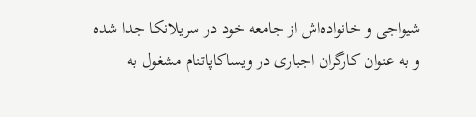شیواجی و خانواده‌اش از جامعه خود در سریلانکا جدا شده و به عنوان کارگران اجباری در ویساکاپاتنام مشغول به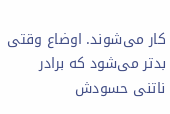کار می‌شوند. اوضاع وقتی بدتر می‌شود که برادر ناتنی حسودش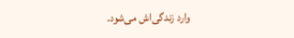وارد زندگی‌اش می‌شود.